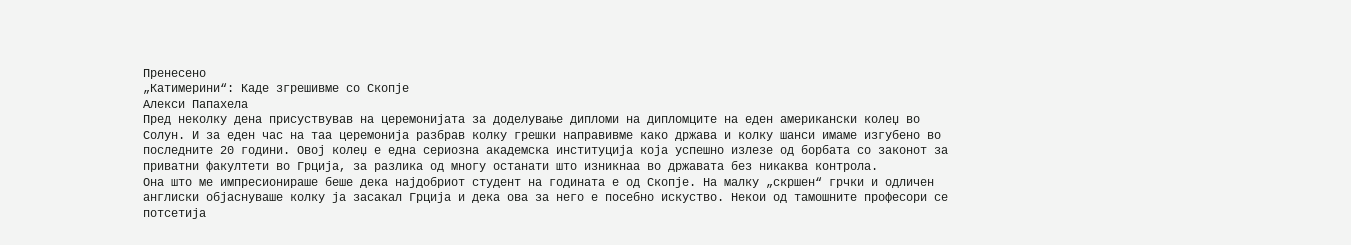Пренесено
„Катимерини“: Каде згрешивме со Скопје
Алекси Папахела
Пред неколку дена присуствував на церемонијата за доделување дипломи на дипломците на еден американски колеџ во Солун. И за еден час на таа церемонија разбрав колку грешки направивме како држава и колку шанси имаме изгубено во последните 20 години. Овој колеџ е една сериозна академска институција која успешно излезе од борбата со законот за приватни факултети во Грција, за разлика од многу останати што изникнаа во државата без никаква контрола.
Она што ме импресионираше беше дека најдобриот студент на годината е од Скопје. На малку „скршен“ грчки и одличен англиски објаснуваше колку ја засакал Грција и дека ова за него е посебно искуство. Некои од тамошните професори се потсетија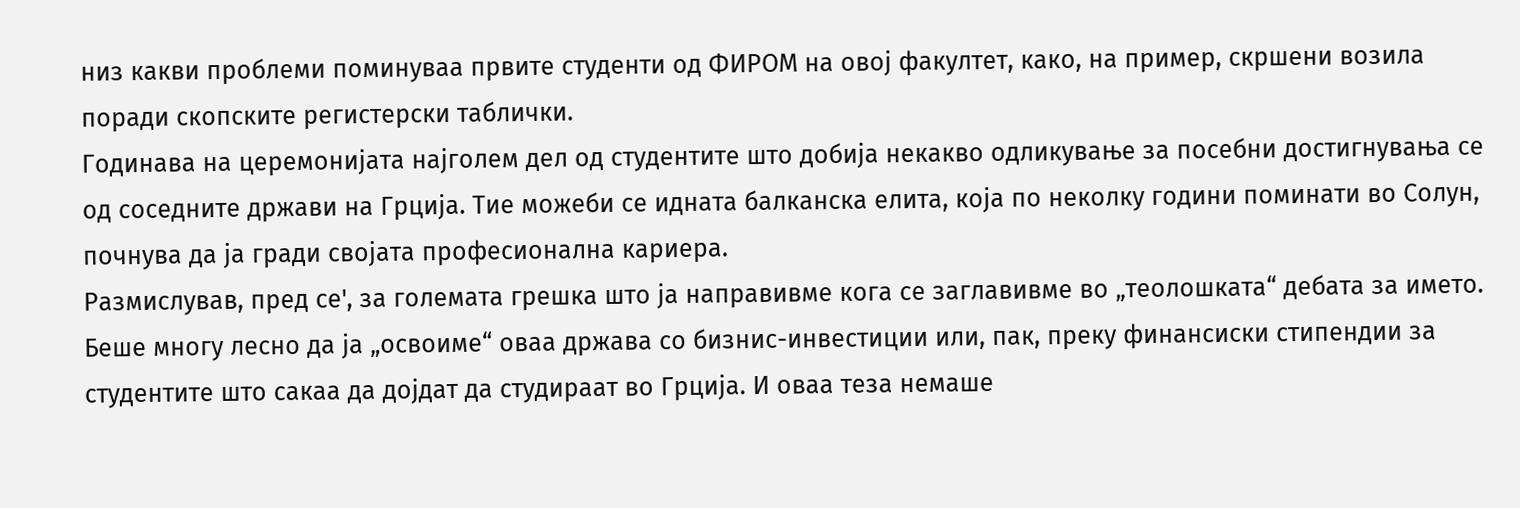низ какви проблеми поминуваа првите студенти од ФИРОМ на овој факултет, како, на пример, скршени возила поради скопските регистерски таблички.
Годинава на церемонијата најголем дел од студентите што добија некакво одликување за посебни достигнувања се од соседните држави на Грција. Тие можеби се идната балканска елита, која по неколку години поминати во Солун, почнува да ја гради својата професионална кариера.
Размислував, пред се', за големата грешка што ја направивме кога се заглавивме во „теолошката“ дебата за името. Беше многу лесно да ја „освоиме“ оваа држава со бизнис-инвестиции или, пак, преку финансиски стипендии за студентите што сакаа да дојдат да студираат во Грција. И оваа теза немаше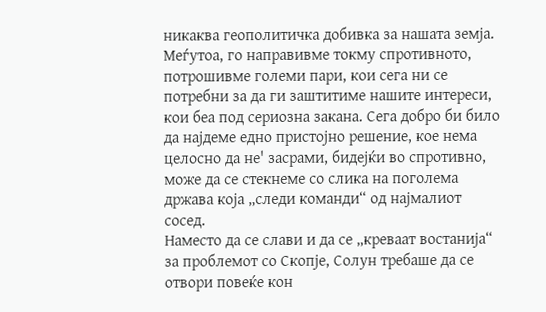никаква геополитичка добивка за нашата земја. Меѓутоа, го направивме токму спротивното, потрошивме големи пари, кои сега ни се потребни за да ги заштитиме нашите интереси, кои беа под сериозна закана. Сега добро би било да најдеме едно пристојно решение, кое нема целосно да не' засрами, бидејќи во спротивно, може да се стекнеме со слика на поголема држава која „следи команди“ од најмалиот сосед.
Наместо да се слави и да се „креваат востанија“ за проблемот со Скопје, Солун требаше да се отвори повеќе кон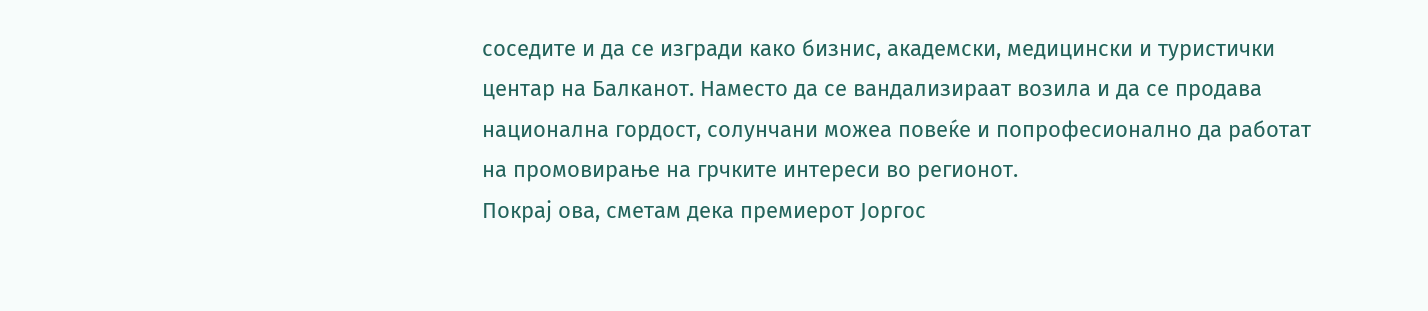соседите и да се изгради како бизнис, академски, медицински и туристички центар на Балканот. Наместо да се вандализираат возила и да се продава национална гордост, солунчани можеа повеќе и попрофесионално да работат на промовирање на грчките интереси во регионот.
Покрај ова, сметам дека премиерот Јоргос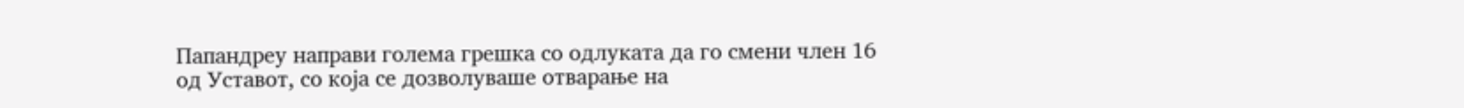Папандреу направи голема грешка со одлуката да го смени член 16 од Уставот, со која се дозволуваше отварање на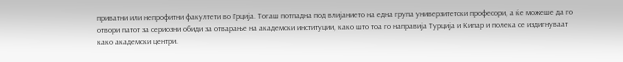приватни или непрофитни факултети во Грција. Тогаш потпадна под влијанието на една група универзитетски професори, а ќе можеше да го отвори патот за сериозни обиди за отварање на академски институции, како што тоа го направија Турција и Кипар и полека се издигнуваат како академски центри.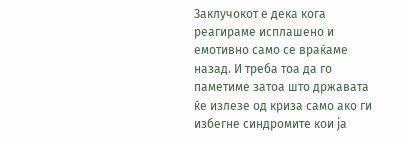Заклучокот е дека кога реагираме исплашено и емотивно само се враќаме назад. И треба тоа да го паметиме затоа што државата ќе излезе од криза само ако ги избегне синдромите кои ја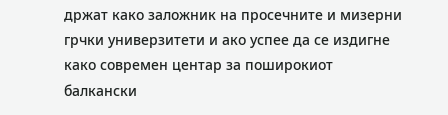држат како заложник на просечните и мизерни грчки универзитети и ако успее да се издигне како современ центар за поширокиот балкански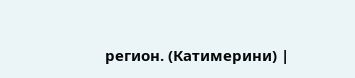регион. (Катимерини) |